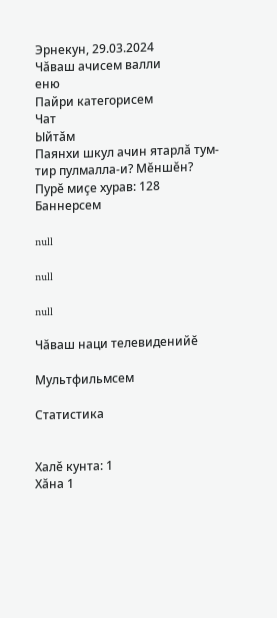Эрнекун, 29.03.2024
Чăваш ачисем валли
еню
Пайри категорисем
Чат
Ыйтăм
Паянхи шкул ачин ятарлă тум-тир пулмалла-и? Мĕншĕн?
Пурĕ миçе хурав: 128
Баннерсем

null

null

null

Чăваш наци телевиденийĕ

Мультфильмсем

Статистика


Халĕ кунта: 1
Хăна 1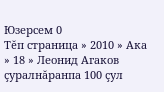Юзерсем 0
Тĕп страница » 2010 » Ака » 18 » Леонид Агаков çуралнăранпа 100 çул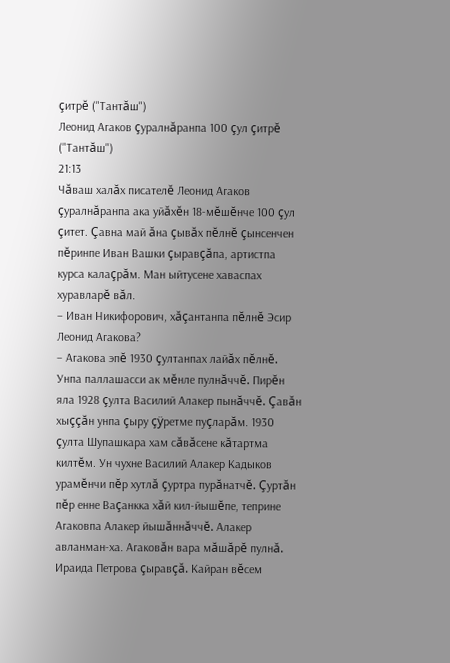çитрĕ ("Тантăш")
Леонид Агаков çуралнăранпа 100 çул çитрĕ ("Тантăш")
21:13
Чăваш халăх писателĕ Леонид Агаков çуралнăранпа ака уйăхĕн 18-мĕшĕнче 100 çул çитет. Çавна май ăна çывăх пĕлнĕ çынсенчен пĕринпе Иван Вашки çыравçăпа, артистпа курса калаçрăм. Ман ыйтусене хаваспах хуравларĕ вăл.
– Иван Никифорович, хăçантанпа пĕлнĕ Эсир Леонид Агакова?
– Агакова эпĕ 1930 çултанпах лайăх пĕлнĕ. Унпа паллашасси ак мĕнле пулнăччĕ. Пирĕн яла 1928 çулта Василий Алакер пынăччĕ. Çавăн хыççăн унпа çыру çÿретме пуçларăм. 1930 çулта Шупашкара хам сăвăсене кăтартма килтĕм. Ун чухне Василий Алакер Кадыков урамĕнчи пĕр хутлă çуртра пурăнатчĕ. Çуртăн пĕр енне Ваçанкка хăй кил-йышĕпе, теприне Агаковпа Алакер йышăннăччĕ. Алакер авланман-ха. Агаковăн вара мăшăрĕ пулнă. Ираида Петрова çыравçă. Кайран вĕсем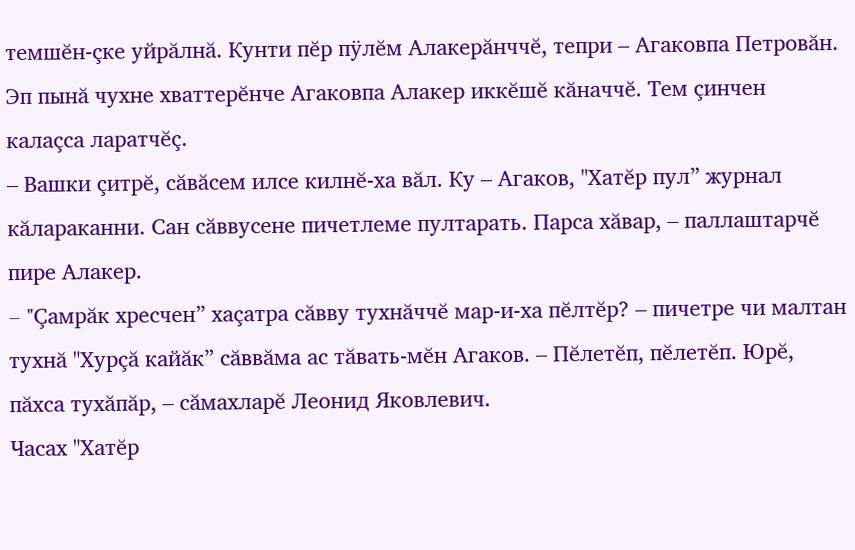темшĕн-çке уйрăлнă. Кунти пĕр пÿлĕм Алакерăнччĕ, тепри – Агаковпа Петровăн. Эп пынă чухне хваттерĕнче Агаковпа Алакер иккĕшĕ кăначчĕ. Тем çинчен калаçса ларатчĕç.
– Вашки çитрĕ, сăвăсем илсе килнĕ-ха вăл. Ку – Агаков, "Хатĕр пул” журнал кăлараканни. Сан сăввусене пичетлеме пултарать. Парса хăвар, – паллаштарчĕ пире Алакер.
– "Çамрăк хресчен” хаçатра сăвву тухнăччĕ мар-и-ха пĕлтĕр? – пичетре чи малтан тухнă "Хурçă кайăк” сăввăма ас тăвать-мĕн Агаков. – Пĕлетĕп, пĕлетĕп. Юрĕ, пăхса тухăпăр, – сăмахларĕ Леонид Яковлевич.
Часах "Хатĕр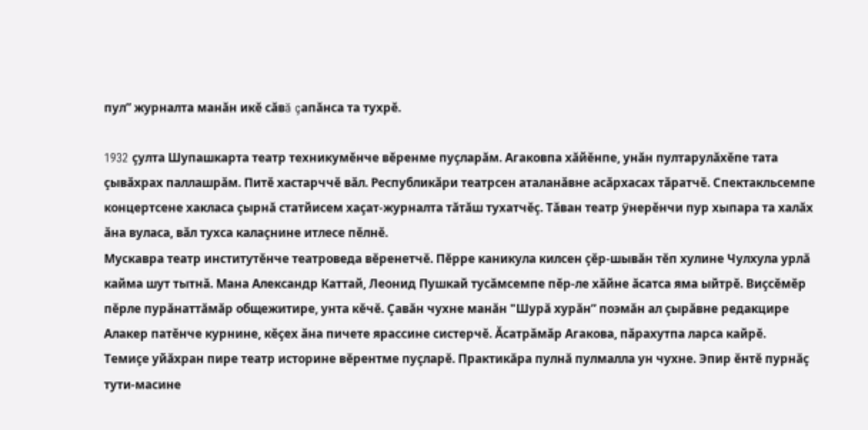пул” журналта манăн икĕ сăвă çапăнса та тухрĕ.

1932 çулта Шупашкарта театр техникумĕнче вĕренме пуçларăм. Агаковпа хăйĕнпе, унăн пултарулăхĕпе тата çывăхрах паллашрăм. Питĕ хастарччĕ вăл. Республикăри театрсен аталанăвне асăрхасах тăратчĕ. Спектакльсемпе концертсене хакласа çырнă статйисем хаçат-журналта тăтăш тухатчĕç. Тăван театр ÿнерĕнчи пур хыпара та халăх ăна вуласа, вăл тухса калаçнине итлесе пĕлнĕ.
Мускавра театр институтĕнче театроведа вĕренетчĕ. Пĕрре каникула килсен çĕр-шывăн тĕп хулине Чулхула урлă кайма шут тытнă. Мана Александр Каттай, Леонид Пушкай тусăмсемпе пĕр-ле хăйне ăсатса яма ыйтрĕ. Виçсĕмĕр пĕрле пурăнаттăмăр общежитире, унта кĕчĕ. Çавăн чухне манăн "Шурă хурăн” поэмăн ал çырăвне редакцире Алакер патĕнче курнине, кĕçех ăна пичете ярассине систерчĕ. Ăсатрăмăр Агакова, пăрахутпа ларса кайрĕ.
Темиçе уйăхран пире театр историне вĕрентме пуçларĕ. Практикăра пулнă пулмалла ун чухне. Эпир ĕнтĕ пурнăç тути-масине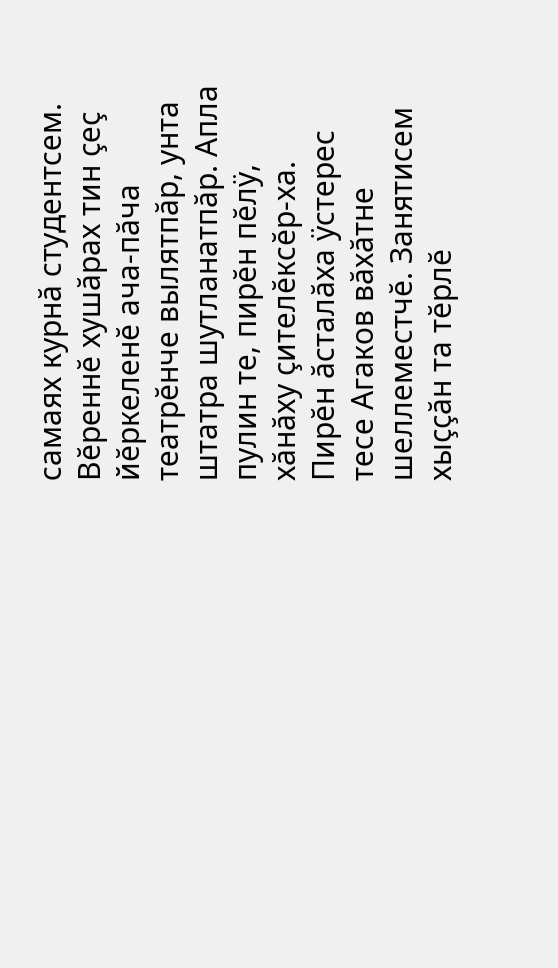самаях курнă студентсем. Вĕреннĕ хушăрах тин çеç йĕркеленĕ ача-пăча театрĕнче вылятпăр, унта штатра шутланатпăр. Апла пулин те, пирĕн пĕлÿ, хăнăху çителĕксĕр-ха. Пирĕн ăсталăха ÿстерес тесе Агаков вăхăтне шеллеместчĕ. Занятисем хыççăн та тĕрлĕ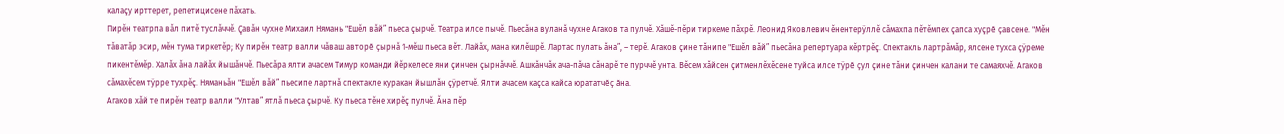калаçу ирттерет, репетицисене пăхать.
Пирĕн театрпа вăл питĕ туслăччĕ. Çавăн чухне Михаил Нямань "Ешĕл вăй” пьеса çырчĕ. Театра илсе пычĕ. Пьесăна вуланă чухне Агаков та пулчĕ. Хăшĕ-пĕри тиркеме пăхрĕ. Леонид Яковлевич ĕнентерÿллĕ сăмахпа пĕтĕмпех çапса хуçрĕ çавсене. "Мĕн тăватăр эсир, мĕн тума тиркетĕр; Ку пирĕн театр валли чăваш авторĕ çырнă 1-мĕш пьеса вĕт. Лайăх, мана килĕшрĕ. Лартас пулать ăна”, – терĕ. Агаков çине тăнипе "Ешĕл вăй” пьесăна репертуара кĕртрĕç. Спектакль лартрăмăр, ялсене тухса çÿреме пикентĕмĕр. Халăх ăна лайăх йышăнчĕ. Пьесăра ялти ачасем Тимур команди йĕркелесе яни çинчен çырнăччĕ. Ашкăнчăк ача-пăча сăнарĕ те пурччĕ унта. Вĕсем хăйсен çитменлĕхĕсене туйса илсе тÿрĕ çул çине тăни çинчен калани те самаяхчĕ. Агаков сăмахĕсем тÿрре тухрĕç. Няманьăн "Ешĕл вăй” пьесипе лартнă спектакле куракан йышлăн çÿретчĕ. Ялти ачасем каçса кайса юрататчĕç ăна.
Агаков хăй те пирĕн театр валли "Ултав” ятлă пьеса çырчĕ. Ку пьеса тĕне хирĕç пулчĕ. Ăна пĕр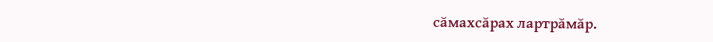сăмахсăрах лартрăмăр.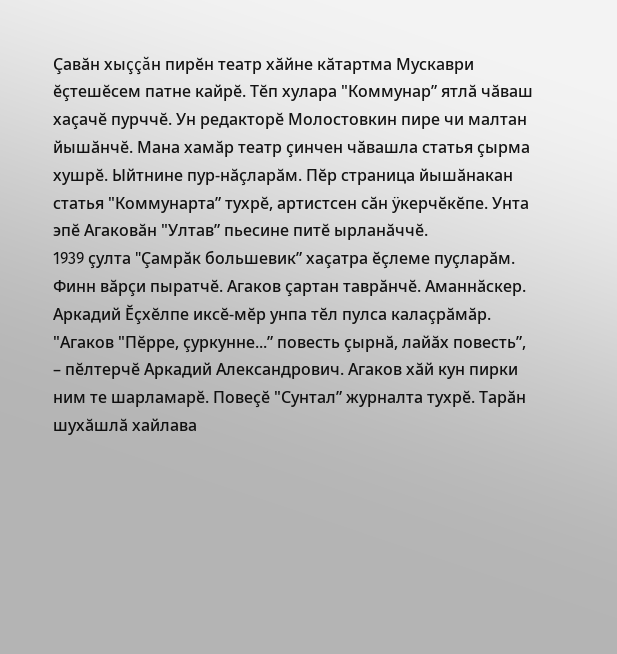Çавăн хыççăн пирĕн театр хăйне кăтартма Мускаври ĕçтешĕсем патне кайрĕ. Тĕп хулара "Коммунар” ятлă чăваш хаçачĕ пурччĕ. Ун редакторĕ Молостовкин пире чи малтан йышăнчĕ. Мана хамăр театр çинчен чăвашла статья çырма хушрĕ. Ыйтнине пур-нăçларăм. Пĕр страница йышăнакан статья "Коммунарта” тухрĕ, артистсен сăн ÿкерчĕкĕпе. Унта эпĕ Агаковăн "Ултав” пьесине питĕ ырланăччĕ.
1939 çулта "Çамрăк большевик” хаçатра ĕçлеме пуçларăм. Финн вăрçи пыратчĕ. Агаков çартан таврăнчĕ. Аманнăскер. Аркадий Ĕçхĕлпе иксĕ-мĕр унпа тĕл пулса калаçрăмăр. "Агаков "Пĕрре, çуркунне...” повесть çырнă, лайăх повесть”, – пĕлтерчĕ Аркадий Александрович. Агаков хăй кун пирки ним те шарламарĕ. Повеçĕ "Сунтал” журналта тухрĕ. Тарăн шухăшлă хайлава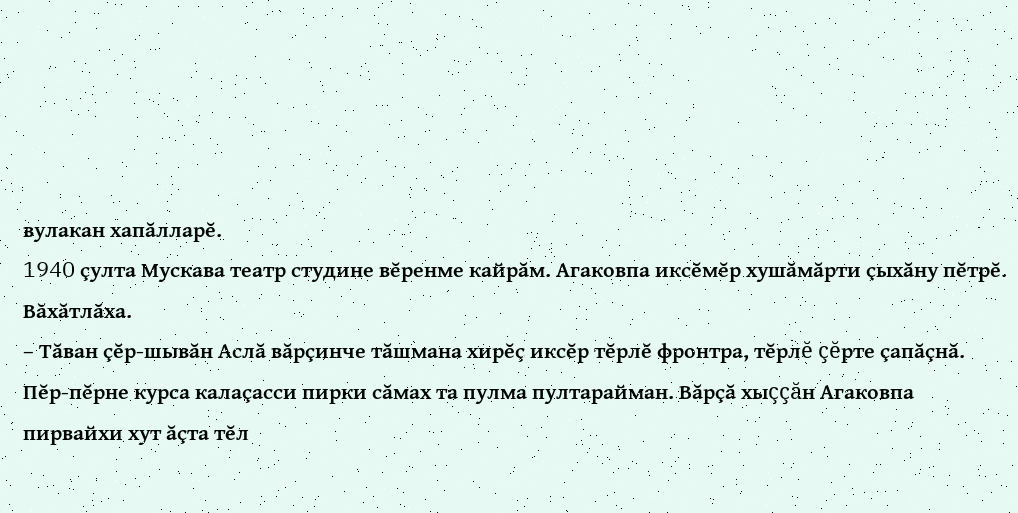вулакан хапăлларĕ.
1940 çулта Мускава театр студине вĕренме кайрăм. Агаковпа иксĕмĕр хушăмăрти çыхăну пĕтрĕ. Вăхăтлăха.
– Тăван çĕр-шывăн Аслă вăрçинче тăшмана хирĕç иксĕр тĕрлĕ фронтра, тĕрлĕ çĕрте çапăçнă. Пĕр-пĕрне курса калаçасси пирки сăмах та пулма пултарайман. Вăрçă хыççăн Агаковпа пирвайхи хут ăçта тĕл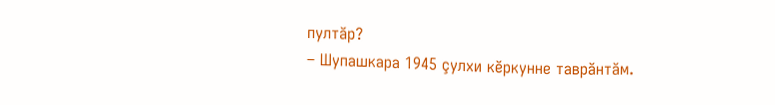пултăр?
– Шупашкара 1945 çулхи кĕркунне таврăнтăм.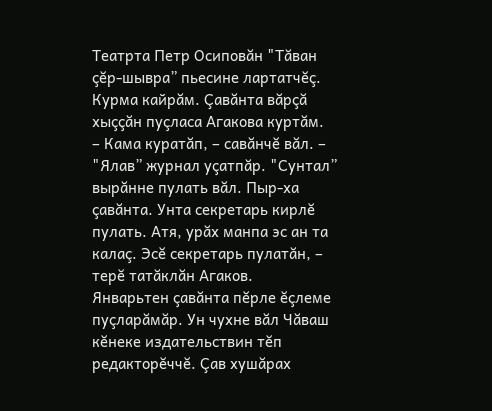Театрта Петр Осиповăн "Тăван çĕр-шывра” пьесине лартатчĕç. Курма кайрăм. Çавăнта вăрçă хыççăн пуçласа Агакова куртăм.
– Кама куратăп, – савăнчĕ вăл. – "Ялав” журнал уçатпăр. "Сунтал” вырăнне пулать вăл. Пыр-ха çавăнта. Унта секретарь кирлĕ пулать. Атя, урăх манпа эс ан та калаç. Эсĕ секретарь пулатăн, – терĕ татăклăн Агаков.
Январьтен çавăнта пĕрле ĕçлеме пуçларăмăр. Ун чухне вăл Чăваш кĕнеке издательствин тĕп редакторĕччĕ. Çав хушăрах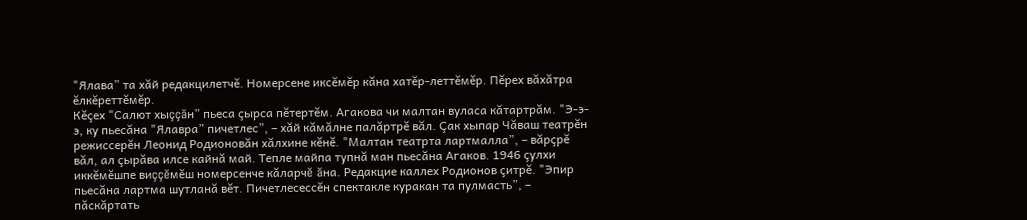"Ялава” та хăй редакцилетчĕ. Номерсене иксĕмĕр кăна хатĕр-леттĕмĕр. Пĕрех вăхăтра ĕлкĕреттĕмĕр.
Кĕçех "Салют хыççăн” пьеса çырса пĕтертĕм. Агакова чи малтан вуласа кăтартрăм. "Э-э-э, ку пьесăна "Ялавра” пичетлес”, – хăй кăмăлне палăртрĕ вăл. Çак хыпар Чăваш театрĕн режиссерĕн Леонид Родионовăн хăлхине кĕнĕ. "Малтан театрта лартмалла”, – вăрçрĕ вăл, ал çырăва илсе кайнă май. Тепле майпа тупнă ман пьесăна Агаков. 1946 çулхи иккĕмĕшпе виççĕмĕш номерсенче кăларчĕ ăна. Редакцие каллех Родионов çитрĕ. "Эпир пьесăна лартма шутланă вĕт. Пичетлесессĕн спектакле куракан та пулмасть”, – пăскăртать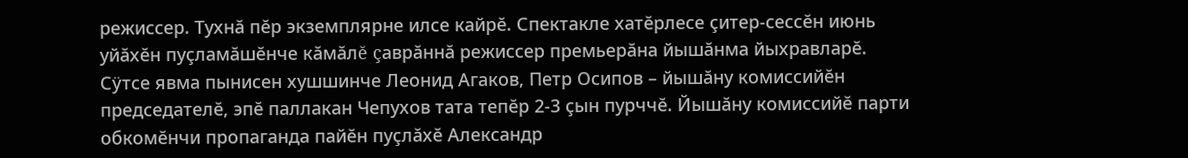режиссер. Тухнă пĕр экземплярне илсе кайрĕ. Спектакле хатĕрлесе çитер-сессĕн июнь уйăхĕн пуçламăшĕнче кăмăлĕ çаврăннă режиссер премьерăна йышăнма йыхравларĕ. Сÿтсе явма пынисен хушшинче Леонид Агаков, Петр Осипов – йышăну комиссийĕн председателĕ, эпĕ паллакан Чепухов тата тепĕр 2-3 çын пурччĕ. Йышăну комиссийĕ парти обкомĕнчи пропаганда пайĕн пуçлăхĕ Александр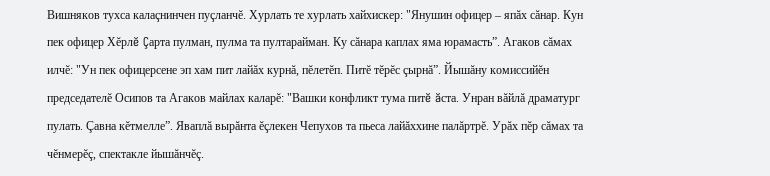Вишняков тухса калаçнинчен пуçланчĕ. Хурлать те хурлать хайхискер: "Янушин офицер – япăх сăнар. Кун пек офицер Хĕрлĕ Çарта пулман, пулма та пултарайман. Ку сăнара каплах яма юрамасть”. Агаков сăмах илчĕ: "Ун пек офицерсене эп хам пит лайăх курнă, пĕлетĕп. Питĕ тĕрĕс çырнă”. Йышăну комиссийĕн председателĕ Осипов та Агаков майлах каларĕ: "Вашки конфликт тума питĕ ăста. Унран вăйлă драматург пулать. Çавна кĕтмелле”. Яваплă вырăнта ĕçлекен Чепухов та пьеса лайăххине палăртрĕ. Урăх пĕр сăмах та чĕнмерĕç, спектакле йышăнчĕç.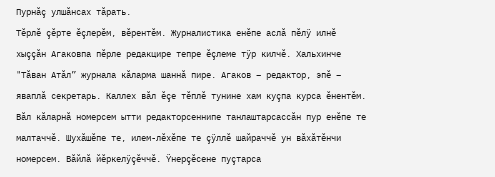Пурнăç улшăнсах тăрать.
Тĕрлĕ çĕрте ĕçлерĕм, вĕрентĕм. Журналистика енĕпе аслă пĕлÿ илнĕ хыççăн Агаковпа пĕрле редакцире тепре ĕçлеме тÿр килчĕ. Хальхинче "Тăван Атăл” журнала кăларма шаннă пире. Агаков – редактор, эпĕ – яваплă секретарь. Каллех вăл ĕçе тĕплĕ тунине хам куçпа курса ĕнентĕм. Вăл кăларнă номерсем ытти редакторсеннипе танлаштарсассăн пур енĕпе те малтаччĕ. Шухăшĕпе те, илем-лĕхĕпе те çÿллĕ шайраччĕ ун вăхăтĕнчи номерсем. Вăйлă йĕркелÿçĕччĕ. Ÿнерçĕсене пуçтарса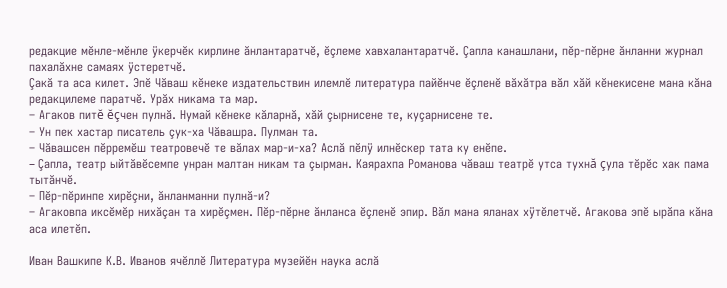редакцие мĕнле-мĕнле ÿкерчĕк кирлине ăнлантаратчĕ, ĕçлеме хавхалантаратчĕ. Çапла канашлани, пĕр-пĕрне ăнланни журнал пахалăхне самаях ÿстеретчĕ.
Çакă та аса килет. Эпĕ Чăваш кĕнеке издательствин илемлĕ литература пайĕнче ĕçленĕ вăхăтра вăл хăй кĕнекисене мана кăна редакцилеме паратчĕ. Урăх никама та мар.
– Агаков питĕ ĕçчен пулнă. Нумай кĕнеке кăларнă, хăй çырнисене те, куçарнисене те.
– Ун пек хастар писатель çук-ха Чăвашра. Пулман та.
– Чăвашсен пĕрремĕш театровечĕ те вăлах мар-и-ха? Аслă пĕлÿ илнĕскер тата ку енĕпе.
– Çапла, театр ыйтăвĕсемпе унран малтан никам та çырман. Каярахпа Романова чăваш театрĕ утса тухнă çула тĕрĕс хак пама тытăнчĕ.
– Пĕр-пĕринпе хирĕçни, ăнланманни пулнă-и?
– Агаковпа иксĕмĕр нихăçан та хирĕçмен. Пĕр-пĕрне ăнланса ĕçленĕ эпир. Вăл мана яланах хÿтĕлетчĕ. Агакова эпĕ ырăпа кăна аса илетĕп.

Иван Вашкипе К.В. Иванов ячĕллĕ Литература музейĕн наука аслă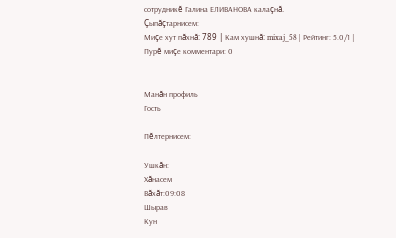сотрудникĕ Галина ЕЛИВАНОВА калаçнă.
Çыпăçтарнисем:
Миçе хут пăхнă: 789 | Кам хушнă: mixaj_58 | Рейтинг: 5.0/1 |
Пурĕ миçе комментари: 0


Манăн профиль
Гость

Пĕлтернисем:

Ушкăн:
Хăнасем
Вăхăт:09:08
Шырав
Кун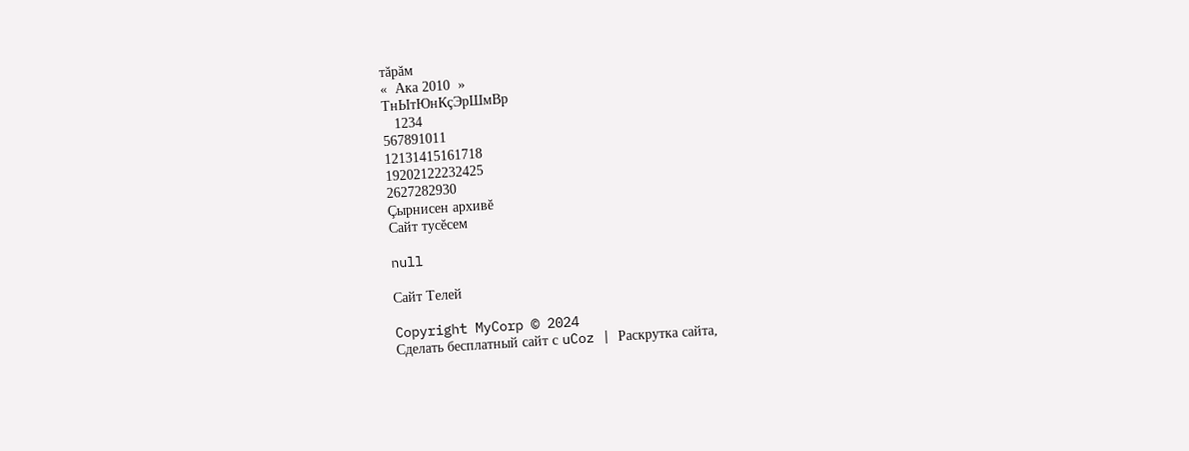тăрăм
«  Ака 2010  »
ТнЫтЮнКçЭрШмВр
   1234
567891011
12131415161718
19202122232425
2627282930
Çырнисен архивĕ
Сайт тусĕсем

null

Сайт Телей

Copyright MyCorp © 2024
Сделать бесплатный сайт с uCoz | Раскрутка сайта,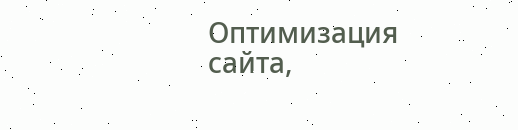Оптимизация сайта,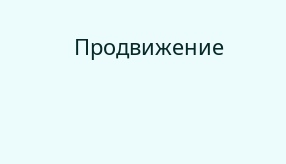Продвижение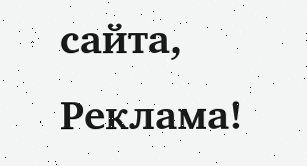сайта, Реклама!